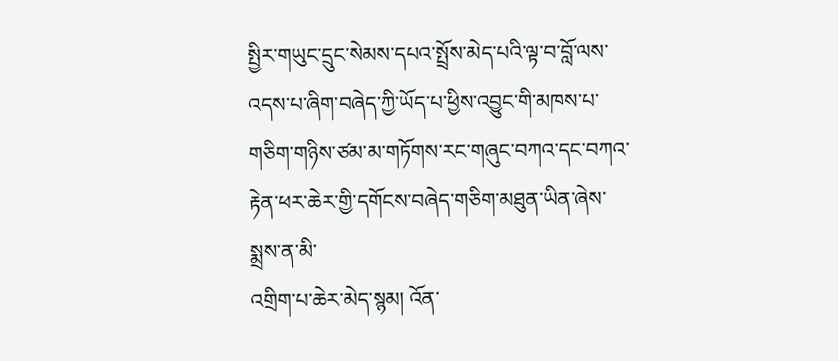སྤྱིར་གཡུང་དྲུང་སེམས་དཔའ་སྤྲོས་མེད་པའི་ལྟ་བ་བློ་ལས་འདས་པ་ཞིག་བཞེད་ཀྱི་ཡོད་པ་ཕྱིས་འབྱུང་གི་མཁས་པ་གཅིག་གཉིས་ཙམ་མ་གཏོགས་རང་གཞུང་བཀའ་དང་བཀའ་རྟེན་ཕར་ཆེར་གྱི་དགོངས་བཞེད་གཅིག་མཐུན་ཡིན་ཞེས་སྨྲས་ན་མི་
འགྲིག་པ་ཆེར་མེད་སྙམ། འོན་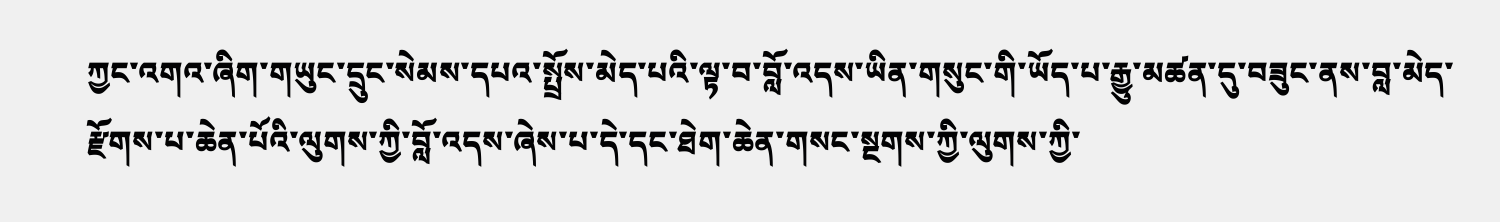ཀྱང་འགའ་ཞིག་གཡུང་དྲུང་སེམས་དཔའ་སྤྲོས་མེད་པའི་ལྟ་བ་བློ་འདས་ཡིན་གསུང་གི་ཡོད་པ་རྒྱུ་མཚན་དུ་བཟུང་ནས་བླ་མེད་རྫོགས་པ་ཆེན་པོའི་ལུགས་ཀྱི་བློ་འདས་ཞེས་པ་དེ་དང་ཐེག་ཆེན་གསང་སྔགས་ཀྱི་ལུགས་ཀྱི་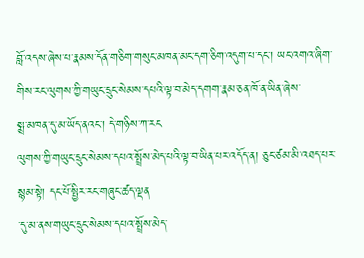བློ་འདས་ཞེས་པ་རྣམས་དོན་གཅིག་གསུང་མཁན་མང་དག་ཅིག་འདུག་པ་དང་། ཡང་འགའ་ཞིག་གིས་རང་ལུགས་ཀྱི་གཡུང་དྲུང་སེམས་དཔའི་ལྟ་བ་མེད་དགག་རྣམ་ཅན་ཁོ་ན་ཡིན་ཞེས་
སྨྲ་མཁན་དུ་མ་ཡོད་ནའང་། དེ་གཉིས་ཀ་རང
ལུགས་ཀྱི་གཡུང་དྲུང་སེམས་དཔའ་སྤྲོས་མེད་པའི་ལྟ་བ་ཡིན་པར་འདོད་ན། ཅུང་ཙམ་མི་འཐད་པར་སྙམ་སྟེ། དང་པོ་སྤྱིར་རང་གཞུང་ཚད་ལྡན
་དུ་མ་ནས་གཡུང་དྲུང་སེམས་དཔའ་སྤྲོས་མེད་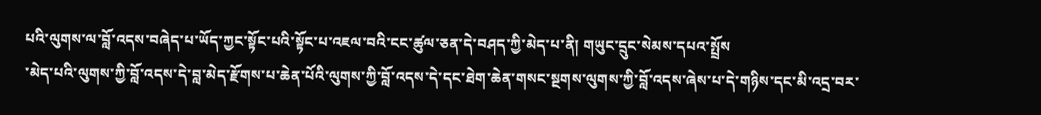པའི་ལུགས་ལ་བློ་འདས་བཞེད་པ་ཡོད་ཀྱང་སྟོང་པའི་སྟོང་པ་འཇལ་བའི་ངང་ཚུལ་ཅན་དེ་བཤད་ཀྱི་མེད་པ་ནི། གཡུང་དྲུང་སེམས་དཔའ་སྤྲོས
་མེད་པའི་ལུགས་ཀྱི་བློ་འདས་དེ་བླ་མེད་རྫོགས་པ་ཆེན་པོའི་ལུགས་ཀྱི་བློ་འདས་དེ་དང་ཐེག་ཆེན་གསང་སྔགས་ལུགས་ཀྱི་བློ་འདས་ཞེས་པ་དེ་གཉིས་དང་མི་འདྲ་བར་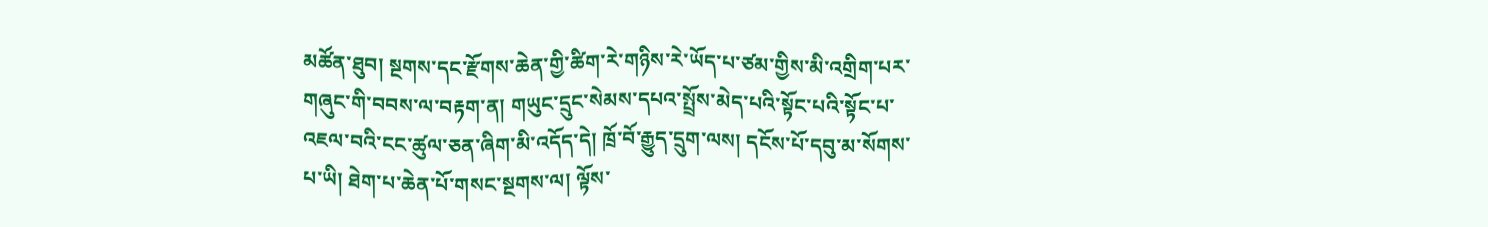མཚོན་ཐུབ། སྔགས་དང་རྫོགས་ཆེན་གྱི་ཚིག་རེ་གཉིས་རེ་ཡོད་པ་ཙམ་གྱིས་མི་འགྲིག་པར་གཞུང་གི་བབས་ལ་བརྟག་ན། གཡུང་དྲུང་སེམས་དཔའ་སྤྲོས་མེད་པའི་སྟོང་པའི་སྟོང་པ་འཇལ་བའི་ངང་ཚུལ་ཅན་ཞིག་མི་འདོད་དེ། ཁྲོ་བོ་རྒྱུད་དྲུག་ལས། དངོས་པོ་དབུ་མ་སོགས་པ་ཡི། ཐེག་པ་ཆེན་པོ་གསང་སྔགས་ལ། ལྟོས་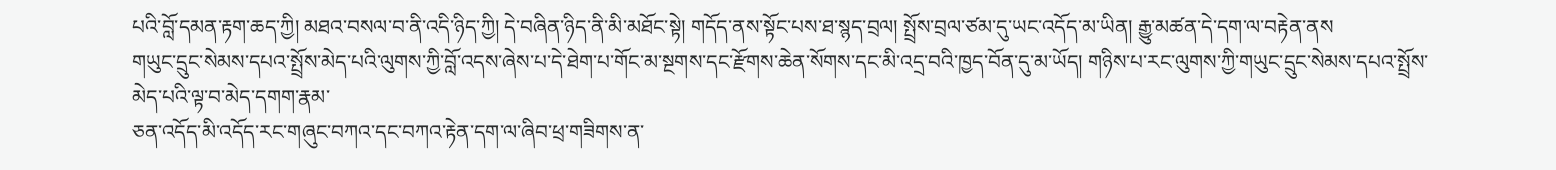པའི་བློ་དམན་རྟག་ཆད་ཀྱི། མཐའ་བསལ་བ་ནི་འདི་ཉིད་ཀྱི། དེ་བཞིན་ཉིད་ནི་མི་མཐོང་སྟེ། གདོད་ནས་སྟོང་པས་ཐ་སྙད་བྲལ། སྤྲོས་བྲལ་ཙམ་དུ་ཡང་འདོད་མ་ཡིན། རྒྱུ་མཚན་དེ་དག་ལ་བརྟེན་ནས
གཡུང་དྲུང་སེམས་དཔའ་སྤྲོས་མེད་པའི་ལུགས་ཀྱི་བློ་འདས་ཞེས་པ་དེ་ཐེག་པ་གོང་མ་སྔགས་དང་རྫོགས་ཆེན་སོགས་དང་མི་འདྲ་བའི་ཁྱད་བོན་དུ་མ་ཡོད། གཉིས་པ་རང་ལུགས་ཀྱི་གཡུང་དྲུང་སེམས་དཔའ་སྤྲོས་མེད་པའི་ལྟ་བ་མེད་དགག་རྣམ་
ཅན་འདོད་མི་འདོད་རང་གཞུང་བཀའ་དང་བཀའ་རྟེན་དག་ལ་ཞིབ་ཕྲ་གཟིགས་ན་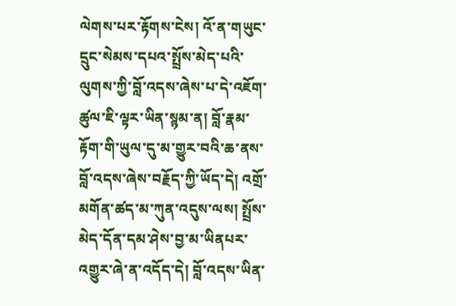ལེགས་པར་རྟོགས་ངེས། འོ་ན་གཡུང་དྲུང་སེམས་དཔའ་སྤྲོས་མེད་པའི་ལུགས་ཀྱི་བློ་འདས་ཞེས་པ་དེ་འཇོག་ཚུལ་ཇི་ལྟར་ཡིན་སྙམ་ན། བློ་རྣམ་རྟོག་གི་ཡུལ་དུ་མ་གྱུར་བའི་ཆ་ནས་བློ་འདས་ཞེས་བརྗོད་ཀྱི་ཡོད་དེ། འགྲོ་མགོན་ཚད་མ་ཀུན་འདུས་ལས། སྤྲོས་མེད་དོན་དམ་ཤེས་བྱ་མ་ཡིནཔར་འགྱུར་ཞེ་ན་འདོད་དེ། བློ་འདས་ཡིན་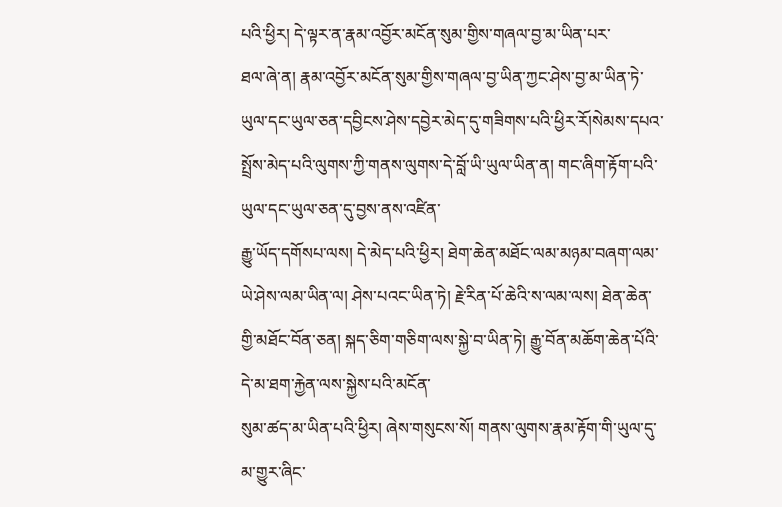པའི་ཕྱིར། དེ་ལྟར་ན་རྣམ་འབྱོར་མངོན་སུམ་གྱིས་གཞལ་བྱ་མ་ཡིན་པར་
ཐལ་ཞེ་ན། རྣམ་འབྱོར་མངོན་སུམ་གྱིས་གཞལ་བྱ་ཡིན་ཀྱང་ཤེས་བྱ་མ་ཡིན་ཏེ་ཡུལ་དང་ཡུལ་ཅན་དབྱིངས་ཤེས་དབྱེར་མེད་དུ་གཟིགས་པའི་ཕྱིར་རོ།སེམས་དཔའ་སྤྲོས་མེད་པའི་ལུགས་ཀྱི་གནས་ལུགས་དེ་བློ་ཡི་ཡུལ་ཡིན་ན། གང་ཞིག་རྟོག་པའི་ཡུལ་དང་ཡུལ་ཅན་དུ་བྱས་ནས་འཛིན་
རྒྱུ་ཡོད་དགོསཔ་ལས། དེ་མེད་པའི་ཕྱིར། ཐེག་ཆེན་མཐོང་ལམ་མཉམ་བཞག་ལམ་ཡེ་ཤེས་ལམ་ཡིན་ལ། ཤེས་པའང་ཡིན་ཏེ། རྗེ་རིན་པོ་ཆེའི་ས་ལམ་ལས། ཐེན་ཆེན་གྱི་མཐོང་བོན་ཅན། སྐད་ཅིག་གཅིག་ལས་སྐྱེ་བ་ཡིན་ཏེ། རྒྱུ་བོན་མཆོག་ཆེན་པོའི་དེ་མ་ཐག་རྐྱེན་ལས་སྐྱེས་པའི་མངོན་
སུམ་ཚད་མ་ཡིན་པའི་ཕྱིར། ཞེས་གསུངས་སོ། གནས་ལུགས་རྣམ་རྟོག་གི་ཡུལ་དུ་མ་གྱུར་ཞིང་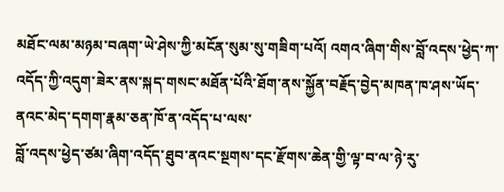མཐོང་ལམ་མཉམ་བཞག་ཡེ་ཤེས་ཀྱི་མངོན་སུམ་སུ་གཟིག་པའོ། འགའ་ཞིག་གིས་བློ་འདས་ཕྱེད་ཀ་འདོད་ཀྱི་འདུག་ཟེར་ནས་སྐད་གསང་མཐོན་པོའི་ཐོག་ནས་སྐྱོན་བརྗོད་བྱེད་མཁན་ཁ་ཤས་ཡོད་ནའང་མེད་དགག་རྣམ་ཅན་ཁོ་ན་འདོད་པ་ལས་
བློ་འདས་ཕྱེད་ཙམ་ཞིག་འདོད་ཐུབ་ནའང་སྔགས་དང་རྫོགས་ཆེན་གྱི་ལྟ་བ་ལ་ཉེ་རུ་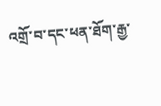འགྲོ་བ་དང་ཕན་ཐོག་རྒྱ་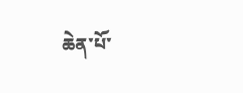ཆེན་པོ་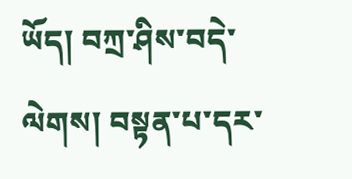ཡོད། བཀྲ་ཤིས་བདེ་ལེགས། བསྟན་པ་དར་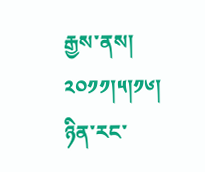རྒྱས་ནས། ༢༠༡༡།༥།༡༦།
ཉིན་རང་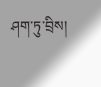ཤག་ཏུ་བྲིས།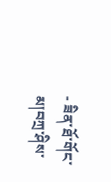- ཟིན་ཐོ་གོང་མ།བཀྲ་ཤིས་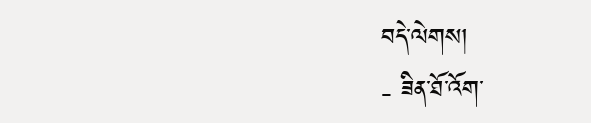བདེ་ལེགས།
- ཟིན་ཐོ་འོག་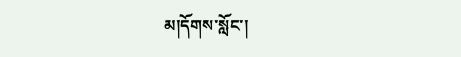མ།དོགས་སློང་།